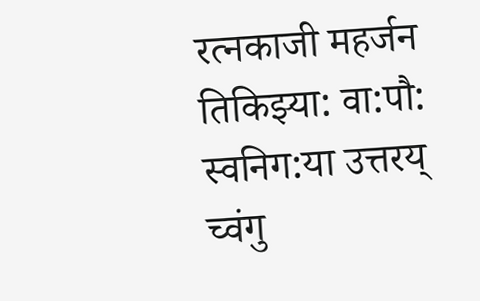रत्नकाजी महर्जन
तिकिझ्या: वा:पौ:
स्वनिग:या उत्तरय् च्वंगु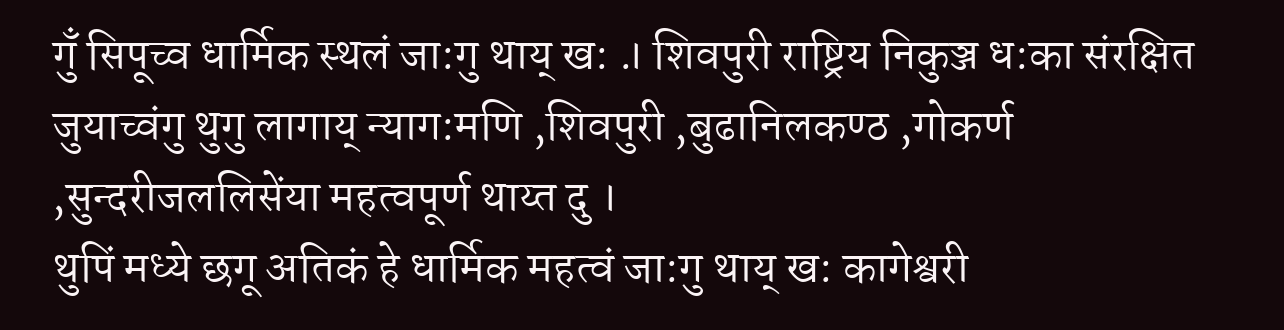गुँ सिपूच्व धार्मिक स्थलं जा:गु थाय् ख: .। शिवपुरी राष्ट्रिय निकुञ्ज ध:का संरक्षित जुयाच्वंगु थुगु लागाय् न्याग:मणि ,शिवपुरी ,बुढानिलकण्ठ ,गोकर्ण ,सुन्दरीजललिसेंया महत्वपूर्ण थाय्त दु ।
थुपिं मध्ये छगू अतिकं हे धार्मिक महत्वं जा:गु थाय् ख: कागेश्वरी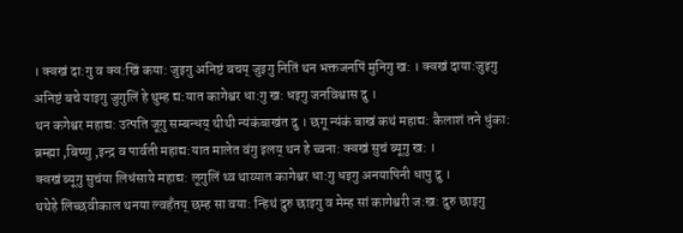। क्वखं दा:गु व क्व:खिं कया: जुइगु अनिष्टं बचय् जुइगु नितिं थन भक्तजनपिं मुनिगु ख: । क्वखं दाया:जुइगु अनिष्टं बचे याइगु जुगुलिं हे थुम्ह द्य:यात कागेश्वर धा:गु ख: धइगु जनविश्वास दु ।
थन कगेश्वर महाद्य: उत्पति जूगु सम्बन्धय् थीथी न्यंकंबाखंत दु । छगू न्यंकं बाखं कथं महाद्य: कैलाशं तने धुंका: ब्रम्ह्मा ,बिष्णु ,इन्द्र व पार्वती महाद्य:यात मालेत वंगु इलय् थन हे च्वना: क्वखं सुचं ब्यूगु ख: ।
क्वखं ब्यूगु सुचंया लिधंसाये महाद्य: लूगुलिं थ्व थाय्यात कागेश्वर धा:गु धइगु अनयापिनी धापु दु ।
थथेहे लिच्छवीकाल थनया ल्वहँतय् छम्ह सा वया: न्हिथं दुरु छाइगु व मेम्ह सां कागेश्वरी ज:ख: दुरु छाइगु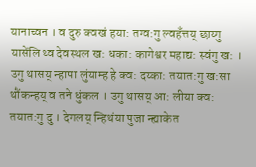यानाच्वन । व दुरु क्वखं हया: तग्व:गु ल्वहँत्तय् छाय्गु यासेंलि थ्व देवस्थल ख: धका: कागेश्वर महाद्य: स्वंगु ख: ।
उगु थासय् न्हापा लुंयाम्ह हे क्व: दय्का: तयात:गु ख:सा थौंकन्हय् व तने धुंकल । उगु थासय् आ: लीया क्व: तयात:गु दु । देगलय् न्हिथंया पुजा न्ह्याकेत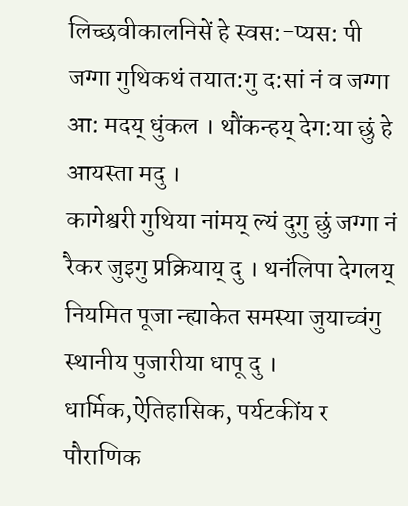लिच्छवीकालनिसें हे स्वस:-प्यस: पी जग्गा गुथिकथं तयात:गु द:सां नं व जग्गा आ: मदय् धुंकल । थौंकन्हय् देग:या छुं हे आयस्ता मदु ।
कागेश्वरी गुथिया नांमय् ल्यं दुगु छुं जग्गा नं रैकर जुइगु प्रक्रियाय् दु । थनंलिपा देगलय् नियमित पूजा न्ह्याकेत समस्या जुयाच्वंगु स्थानीय पुजारीया धापू दु । धार्मिक,ऐतिहासिक, पर्यटकींय र पौराणिक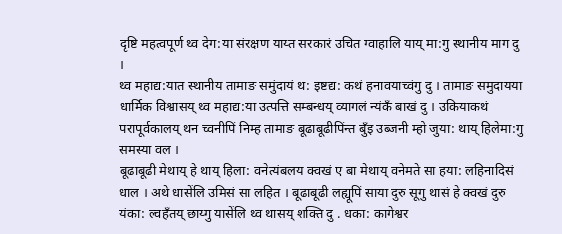दृष्टि महत्वपूर्ण थ्व देग:या संरक्षण याय्त सरकारं उचित ग्वाहालि याय् मा:गु स्थानीय माग दु ।
थ्व महाद्य:यात स्थानीय तामाङ समुंदायं थ: इष्टद्य: कथं हनावयाच्वंगु दु । तामाङ समुदायया धार्मिक विश्वासय् थ्व महाद्य:या उत्पत्ति सम्बन्धय् व्यागलं न्यंकँ बाखं दु । उकियाकथं परापूर्वकालय् थन च्वनीपिं निम्ह तामाङ बूढाबूढीपिंन्त बुँइ उब्जनी म्हो जुया: थाय् हिलेमा:गु समस्या वल ।
बूढाबूढी मेथाय् हे थाय् हिला: वनेत्यंबलय क्वखं ए बा मेथाय् वनेमते सा हया: लहिनादिसं धाल । अथे धासेंलि उमिसं सा लहित । बूढाबूढी लह्यूपिं साया दुरु सूगु थासं हे क्वखं दुरु यंका: ल्वहँतय् छाय्गु यासेंलि थ्व थासय् शक्ति दु . धका: कागेश्वर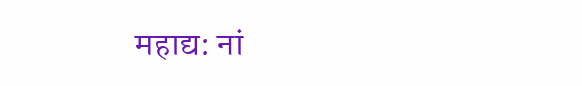महाद्य: नां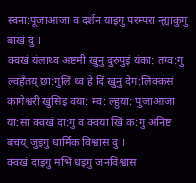स्वना:पूजाआजा व दर्शन याइगु परम्परा न्ह्याकुगु बाखं दु ।
क्वखं यंलाथ्व अष्टमी खुनु दुरुपुइं यंका: तग्व:गु ल्वहँतय् छा:गुलिं थ्व हे दिं खुनु देग:लिक्कसं कागेश्वरी खुसिइ वया: म्व: ल्हुया: पुजाआजा या:सा क्वखं दा:गु व क्वया खिं क:गु अनिष्ट बचय् जुइगु धार्मिक विश्वास दु ।
क्वखं दाइगु मभिं धइगु जनविश्वास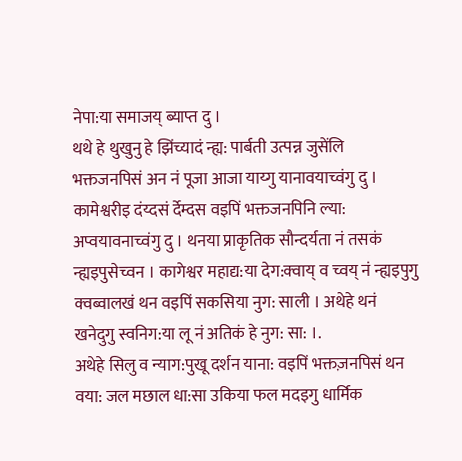नेपा:या समाजय् ब्याप्त दु ।
थथे हे थुखुनु हे झिंच्यादं न्ह्य: पार्बती उत्पन्न जुसेंलि भक्तजनपिसं अन नं पूजा आजा याय्गु यानावयाच्वंगु दु ।
कामेश्वरीइ दंय्दसं र्देम्दस वइपिं भक्तजनपिनि ल्या: अप्वयावनाच्वंगु दु । थनया प्राकृतिक सौन्दर्यता नं तसकं न्ह्यइपुसेच्वन । कागेश्वर महाद्य:या देग:क्वाय् व च्वय् नं न्ह्यइपुगु क्वब्वालखं थन वइपिं सकसिया नुग: साली । अथेहे थनं खनेदुगु स्वनिग:या लू नं अतिकं हे नुग: सा: ।.
अथेहे सिलु व न्याग:पुखू दर्शन याना: वइपिं भक्तज़नपिसं थन वया: जल मछाल धा:सा उकिया फल मदइगु धार्मिक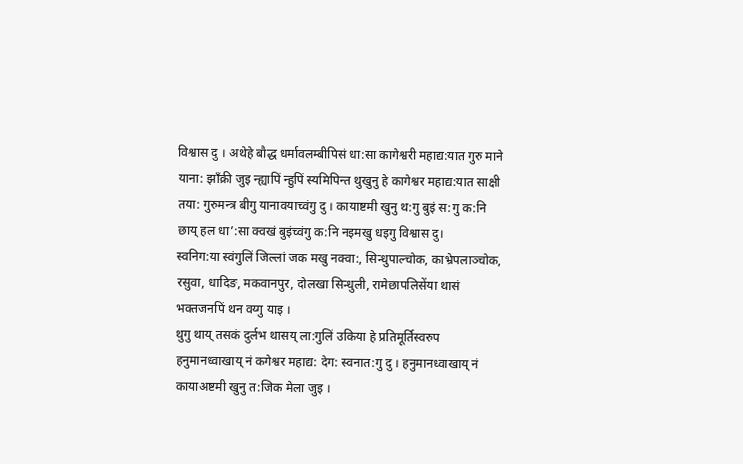विश्वास दु । अथेहे बौद्ध धर्मावलम्बीपिसं धा:सा कागेश्वरी महाद्य:यात गुरु माने याना: झाँक्री जुइ न्ह्यापिं न्हुपिं स्यमिपिन्त थुखुनु हे कागेश्वर महाद्य:यात साक्षी तया: गुरुमन्त्र बीगु यानावयाच्वंगु दु । कायाष्टमी खुनु थ:गु बुइं स:गु क:नि छाय् हल धा’:सा क्वखं बुइंच्वंगु क:नि नइमखु धइगु विश्वास दु।
स्वनिग:या स्वंगुलिं जिल्लां जक मखु नक्वा:, सिन्धुपाल्चोक, काभ्रेपलाञ्चोक, रसुवा, धादिङ, मकवानपुर, दोलखा सिन्धुली, रामेछापलिसेंया थासं भक्तजनपिं थन वय्गु याइ ।
थुगु थाय् तसकं दुर्लभ थासय् ला:गुलिं उकिया हे प्रतिमूर्तिस्वरुप हनुमानध्वाखाय् नं कगेश्वर महाद्य: देग: स्वनात:गु दु । हनुमानध्वाखाय् नं कायाअष्टमी खुनु त:जिक मेला जुइ ।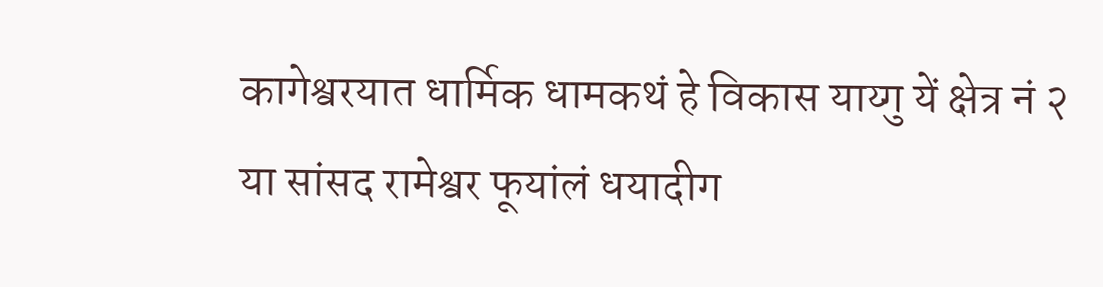कागेश्वरयात धार्मिक धामकथं हे विकास याय्गु यें क्षेत्र नं २ या सांसद रामेश्वर फूयांलं धयादीग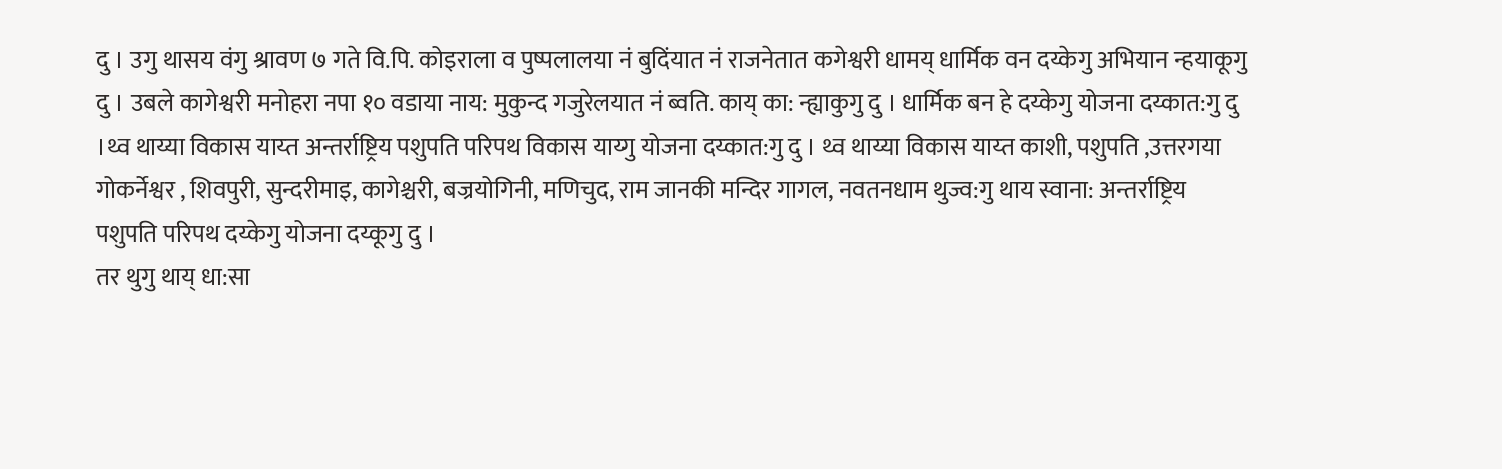दु । उगु थासय वंगु श्रावण ७ गते वि.पि. कोइराला व पुष्पलालया नं बुदिंयात नं राजनेतात कगेश्वरी धामय् धार्मिक वन दय्केगु अभियान न्हयाकूगु दु । उबले कागेश्वरी मनोहरा नपा १० वडाया नाय: मुकुन्द गजुरेलयात नं ब्वति. काय् का: न्ह्याकुगु दु । धार्मिक बन हे दय्केगु योजना दय्कात:गु दु ।थ्व थाय्या विकास याय्त अन्तर्राष्ट्रिय पशुपति परिपथ विकास याय्गु योजना दय्कात:गु दु । थ्व थाय्या विकास याय्त काशी, पशुपति ,उत्तरगया गोकर्नेश्वर , शिवपुरी, सुन्दरीमाइ, कागेश्चरी, बज्रयोगिनी, मणिचुद, राम जानकी मन्दिर गागल, नवतनधाम थुज्व:गु थाय स्वाना: अन्तर्राष्ट्रिय पशुपति परिपथ दय्केगु योजना दय्कूगु दु ।
तर थुगु थाय् धा:सा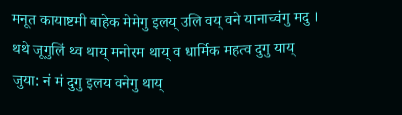मनूत कायाष्टमी बाहेक मेमेगु इलय् उलि वय् वने यानाच्वंगु मदु । थथे जूगुलिं थ्व थाय् मनोरम थाय् व धार्मिक महत्व दुगु याय् जुया: नं मं दुगु इलय वनेगु थाय्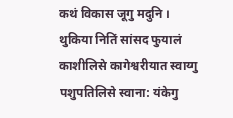कथं विकास जूगु मदुनि । थुकिया नितिं सांसद फुयालं काशीलिसे कागेश्वरीयात स्वाय्गु पशुपतिलिसे स्वाना: यंकेगु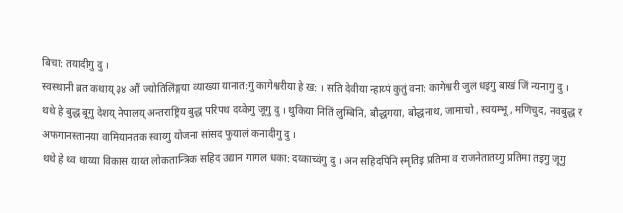बिचा: तयादीगु दु ।
स्वस्थानी ब्रत कथाय् ३४ औं ज्योतिलिंङ्गया व्याख्या यानात:गु कागेश्वरीया हे ख: । सति देवीया न्हाय्पं कुतुं वना: कागेश्वरी जुल धइगु बाखं जिं न्यनागु दु ।
थथे हे बुद्ध बूगु देशय् नेपालय् अन्तराष्ट्रिय बुद्ध परिपथ दय्केगु जूगु दु । थुकिया नितिं लुम्बिनि, बौद्धगया, बोद्धनाथ, जामाचो , स्वयम्भू , मणिचुद, नवबुद्ध र अफगानस्तानया वामियानतक स्वाय्गु योजना सांसद फुयालं कनादीगु दु ।
थथे हे थ्व थाय्या विकास याय्त लोकतान्त्रिक सहिद उद्यान गागल धका: दय्काच्वंगु दु । अन सहिदपिनि स्मृतिइ प्रतिमा व राजनेतातय्गु प्रतिमा तइगु जूगु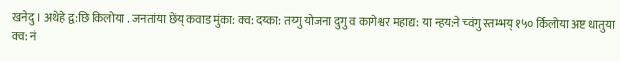खनेदु । अथेहे द्व:छि किलोया . जनतांया छेंय् कवाड मुंका: क्व: दय्का: तय्गु योजना दुगु व कागेश्वर महाद्य: या न्हय:ने च्वंगु स्तम्भय् १५० र्किलोया अष्ट धातुया क्व: नं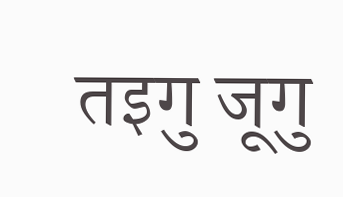तइगु जूगु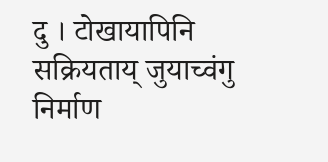दु । टोखायापिनि सक्रियताय् जुयाच्वंगु निर्माण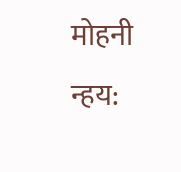मोहनी न्हय: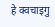हे क्वचाइगु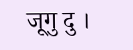जूगु दु ।